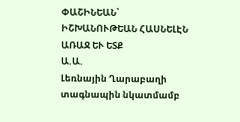ՓԱՇԻՆԵԱՆ՝ ԻՇԽԱՆՈՒԹԵԱՆ ՀԱՍՆԵԼԷՆ ԱՌԱՋ ԵՒ ԵՏՔ
Ա.Ա.
Լեռնային Ղարաբաղի տագնապին նկատմամբ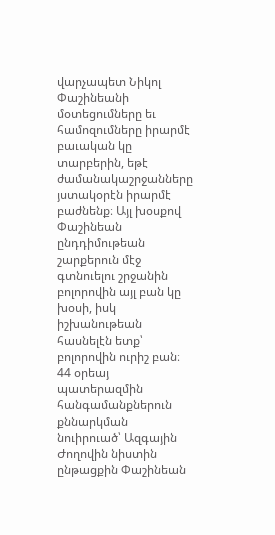վարչապետ Նիկոլ Փաշինեանի մօտեցումները եւ համոզումները իրարմէ բաւական կը տարբերին, եթէ ժամանակաշրջանները յստակօրէն իրարմէ բաժնենք։ Այլ խօսքով Փաշինեան ընդդիմութեան շարքերուն մէջ գտնուելու շրջանին բոլորովին այլ բան կը խօսի, իսկ իշխանութեան հասնելէն ետք՝ բոլորովին ուրիշ բան։
44 օրեայ պատերազմին հանգամանքներուն քննարկման նուիրուած՝ Ազգային Ժողովին նիստին ընթացքին Փաշինեան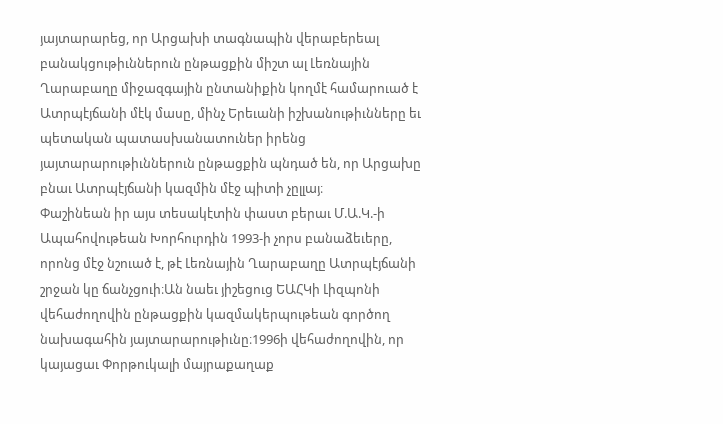յայտարարեց, որ Արցախի տագնապին վերաբերեալ բանակցութիւններուն ընթացքին միշտ ալ Լեռնային Ղարաբաղը միջազգային ընտանիքին կողմէ համարուած է Ատրպէյճանի մէկ մասը, մինչ Երեւանի իշխանութիւնները եւ պետական պատասխանատուներ իրենց յայտարարութիւններուն ընթացքին պնդած են, որ Արցախը բնաւ Ատրպէյճանի կազմին մէջ պիտի չըլլայ։
Փաշինեան իր այս տեսակէտին փաստ բերաւ Մ.Ա.Կ.-ի Ապահովութեան Խորհուրդին 1993-ի չորս բանաձեւերը, որոնց մէջ նշուած է, թէ Լեռնային Ղարաբաղը Ատրպէյճանի շրջան կը ճանչցուի։Ան նաեւ յիշեցուց ԵԱՀԿի Լիզպոնի վեհաժողովին ընթացքին կազմակերպութեան գործող նախագահին յայտարարութիւնը։1996ի վեհաժողովին, որ կայացաւ Փորթուկալի մայրաքաղաք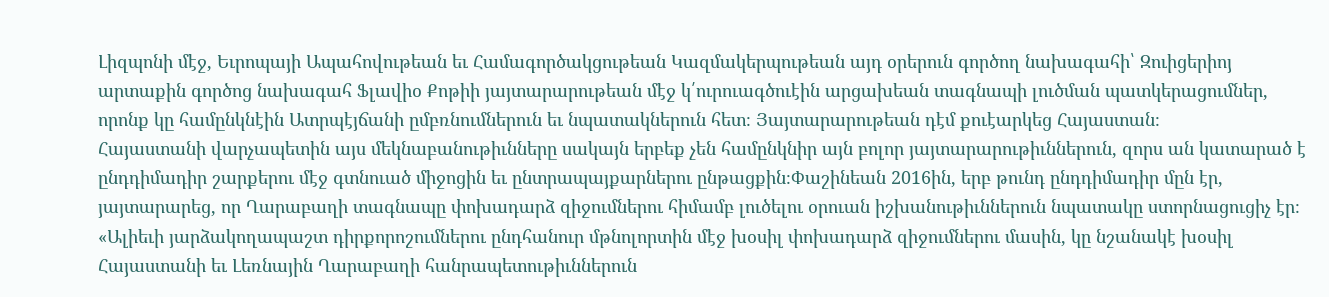Լիզպոնի մէջ, Եւրոպայի Ապահովութեան եւ Համագործակցութեան Կազմակերպութեան այդ օրերուն գործող նախագահի՝ Զուիցերիոյ արտաքին գործոց նախագահ Ֆլավիօ Քոթիի յայտարարութեան մէջ կ՛ուրուագծուէին արցախեան տագնապի լուծման պատկերացումներ, որոնք կը համընկնէին Ատրպէյճանի ըմբռնումներուն եւ նպատակներուն հետ։ Յայտարարութեան դէմ քուէարկեց Հայաստան։
Հայաստանի վարչապետին այս մեկնաբանութիւնները սակայն երբեք չեն համընկնիր այն բոլոր յայտարարութիւններուն, զորս ան կատարած է ընդդիմադիր շարքերու մէջ գտնուած միջոցին եւ ընտրապայքարներու ընթացքին։Փաշինեան 2016ին, երբ թունդ ընդդիմադիր մըն էր, յայտարարեց, որ Ղարաբաղի տագնապը փոխադարձ զիջումներու հիմամբ լուծելու օրուան իշխանութիւններուն նպատակը ստորնացուցիչ էր։ «Ալիեւի յարձակողապաշտ դիրքորոշումներու ընդհանուր մթնոլորտին մէջ խօսիլ փոխադարձ զիջումներու մասին, կը նշանակէ խօսիլ Հայաստանի եւ Լեռնային Ղարաբաղի հանրապետութիւններուն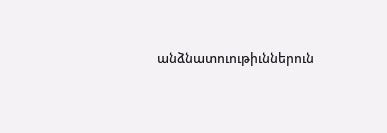անձնատուութիւններուն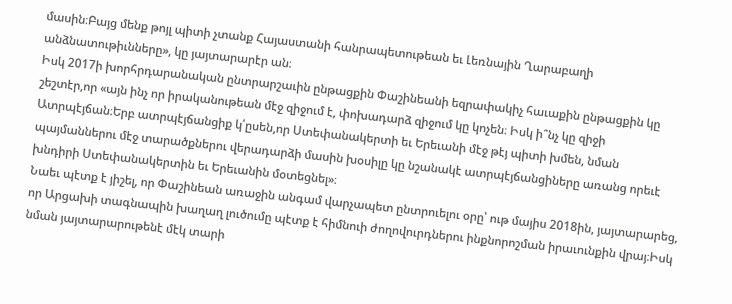մասին։Բայց մենք թոյլ պիտի չտանք Հայաստանի հանրապետութեան եւ Լեռնային Ղարաբաղի անձնատութիւնները», կը յայտարարէր ան։
Իսկ 2017ի խորհրդարանական ընտրարշաւին ընթացքին Փաշինեանի եզրափակիչ հաւաքին ընթացքին կը շեշտէր,որ «այն ինչ որ իրականութեան մէջ զիջում է, փոխադարձ զիջում կը կոչեն։ Իսկ ի՞նչ կը զիջի Ատրպէյճան։Երբ ատրպէյճանցիք կ՛ըսեն,որ Ստեփանակերտի եւ Երեւանի մէջ թէյ պիտի խմեն, նման պայմաններու մէջ տարածքներու վերադարձի մասին խօսիլը կը նշանակէ ատրպէյճանցիները առանց որեւէ խնդիրի Ստեփանակերտին եւ Երեւանին մօտեցնել»։
Նաեւ պէտք է յիշել, որ Փաշինեան առաջին անգամ վարչապետ ընտրուելու օրը՝ ութ մայիս 2018ին, յայտարարեց, որ Արցախի տագնապին խաղաղ լուծումը պէտք է հիմնուի ժողովուրդներու ինքնորոշման իրաւունքին վրայ։Իսկ նման յայտարարութենէ մէկ տարի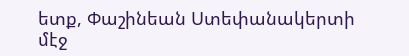ետք, Փաշինեան Ստեփանակերտի մէջ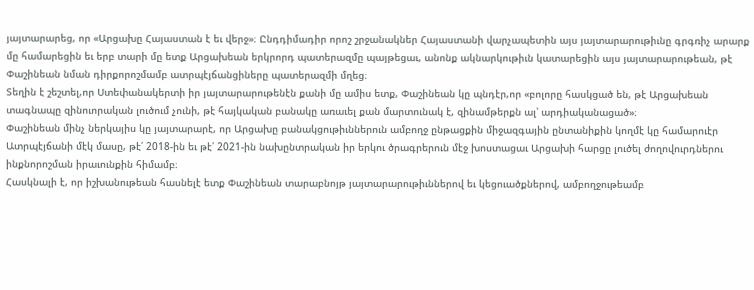յայտարարեց, որ «Արցախը Հայաստան է եւ վերջ»։ Ընդդիմադիր որոշ շրջանակներ Հայաստանի վարչապետին այս յայտարարութիւնը գրգռիչ արարք մը համարեցին եւ երբ տարի մը ետք Արցախեան երկրորդ պատերազմը պայթեցաւ, անոնք ակնարկութիւն կատարեցին այս յայտարարութեան, թէ Փաշինեան նման դիրքորոշմամբ ատրպէյճանցիները պատերազմի մղեց։
Տեղին է շեշտել,որ Ստեփանակերտի իր յայտարարութենէն քանի մը ամիս ետք, Փաշինեան կը պնդէր,որ «բոլորը հասկցած են, թէ Արցախեան տագնապը զինուորական լուծում չունի, թէ հայկական բանակը առաւել քան մարտունակ է, զինամթերքն ալ՝ արդիականացած»։
Փաշինեան մինչ ներկայիս կը յայտարարէ, որ Արցախը բանակցութիւններուն ամբողջ ընթացքին միջազգային ընտանիքին կողմէ կը համարուէր Ատրպէյճանի մէկ մասը, թէ՛ 2018-ին եւ թէ՛ 2021-ին նախընտրական իր երկու ծրագրերուն մէջ խոստացաւ Արցախի հարցը լուծել ժողովուրդներու ինքնորոշման իրաւունքին հիմամբ։
Հասկնալի է, որ իշխանութեան հասնելէ ետք Փաշինեան տարաբնոյթ յայտարարութիւններով եւ կեցուածքներով, ամբողջութեամբ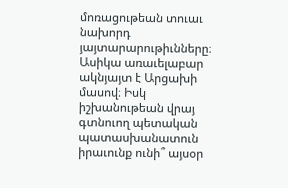մոռացութեան տուաւ նախորդ յայտարարութիւնները։ Ասիկա առաւելաբար ակնյայտ է Արցախի մասով։ Իսկ իշխանութեան վրայ գտնուող պետական պատասխանատուն իրաւունք ունի՞ այսօր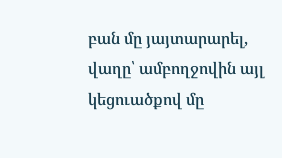բան մը յայտարարել, վաղը՝ ամբողջովին այլ կեցուածքով մը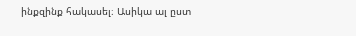ինքզինք հակասել։ Ասիկա ալ ըստ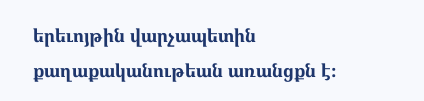երեւոյթին վարչապետին քաղաքականութեան առանցքն է։